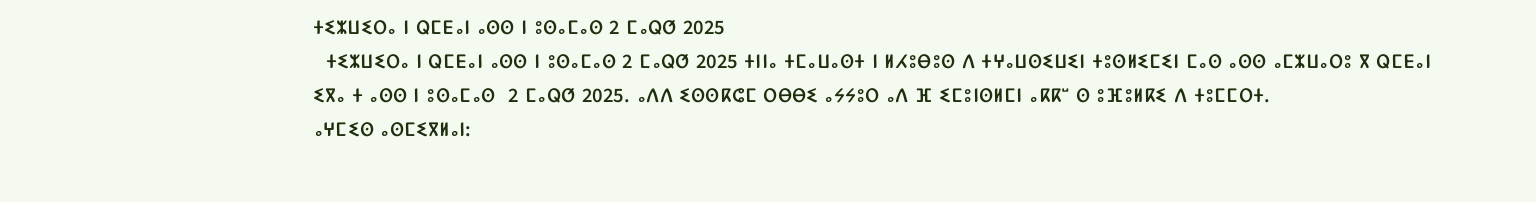ⵜⵉⵣⵡⵉⵔⴰ ⵏ ⵕⵎⴹⴰⵏ ⴰⵙⵙ ⵏ ⵓⵙⴰⵎⴰⵙ 2 ⵎⴰⵕⵚ 2025
  ⵜⵉⵣⵡⵉⵔⴰ ⵏ ⵕⵎⴹⴰⵏ ⴰⵙⵙ ⵏ ⵓⵙⴰⵎⴰⵙ 2 ⵎⴰⵕⵚ 2025 ⵜⵏⵏⴰ ⵜⵎⴰⵡⴰⵙⵜ ⵏ ⵍⵃⵓⴱⵓⵙ ⴷ ⵜⵖⴰⵡⵙⵉⵡⵉⵏ ⵜⵓⵙⵍⵉⵎⵉⵏ ⵎⴰⵙ ⴰⵙⵙ ⴰⵎⵣⵡⴰⵔⵓ ⴳ ⵕⵎⴹⴰⵏ ⵉⴳⴰ ⵜ ⴰⵙⵙ ⵏ ⵓⵙⴰⵎⴰⵙ  2 ⵎⴰⵕⵚ 2025. ⴰⴷⴷ ⵉⵙⵙⴽⵛⵎ ⵔⴱⴱⵉ ⴰⵢⵢⵓⵔ ⴰⴷ ⴼ ⵉⵎⵓⵏⵙⵍⵎⵏ ⴰⴽⴽⵯ ⵙ ⵓⴼⵓⵍⴽⵉ ⴷ ⵜⵓⵎⵎⵔⵜ.
ⴰⵖⵎⵉⵙ ⴰⵙⵎⵉⴳⵍⴰⵏ: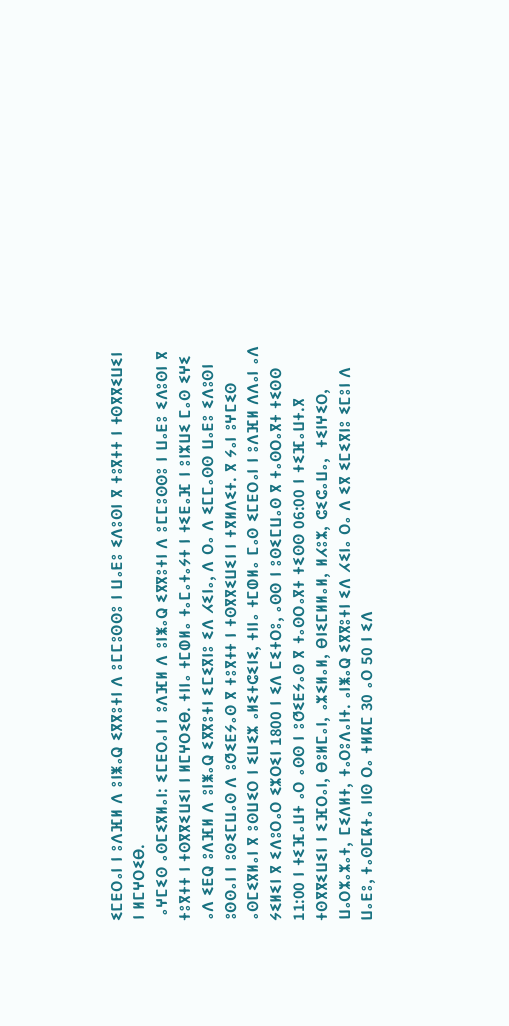ⵉⵎⴹⵔⴰⵏ ⵏ ⵓⴷⴼⵍ ⴷ ⵓⵏⵥⴰⵕ ⵉⴳⴳⵓⵜⵏ ⴷ ⵓⵎⵎⵓⵙⵙⵓ ⵏ ⵡⴰⴹⵓ ⵉⴷⵓⵙⵏ ⴳ ⵜⵓⴳⵜⵜ ⵏ ⵜⵙⴳⴳⵉⵡⵉⵏ ⵏ ⵍⵎⵖⵔⵉⴱ.
 ⴰⵖⵎⵉⵙ ⴰⵙⵎⵉⴳⵍⴰⵏ: ⵉⵎⴹⵔⴰⵏ ⵏ ⵓⴷⴼⵍ ⴷ ⵓⵏⵥⴰⵕ ⵉⴳⴳⵓⵜⵏ ⴷ ⵓⵎⵎⵓⵙⵙⵓ ⵏ ⵡⴰⴹⵓ ⵉⴷⵓⵙⵏ ⴳ ⵜⵓⴳⵜⵜ ⵏ ⵜⵙⴳⴳⵉⵡⵉⵏ ⵏ ⵍⵎⵖⵔⵉⴱ. ⵜⵏⵏⴰ ⵜⵎⵀⵍⴰ ⵜⴰⵎⴰⵜⴰⵢⵜ ⵏ ⵜⵉⴹⴰⴼ ⵏ ⵓⵏⵣⵡⵉ ⵎⴰⵙ ⵉⵖⵉ ⴰⴷ ⵉⴹⵕ ⵓⴷⴼⵍ ⴷ ⵓⵏⵥⴰⵕ ⵉⴳⴳⵓⵜⵏ ⵉⵎⵉⴳⵏⵓ ⵉⴷ ⵃⵉⵏⴰ, ⴷ ⵔⴰ ⴷ ⵉⵎⵎⴰⵙⵙ ⵡⴰⴹⵓ ⵉⴷⵓⵙⵏ ⵓⵙⵙⴰⵏ ⵏ ⵓⵙⵉⵎⵡⴰⵙ ⴷ ⵓⵚⵉⴹⵢⴰⵙ ⴳ ⵜⵓⴳⵜⵜ ⵏ ⵜⵙⴳⴳⵉⵡⵉⵏ ⵏ ⵜⴳⵍⴷⵉⵜ. ⴳ ⵢⴰⵏ ⵓⵖⵎⵉⵙ ⴰⵙⵎⵉⴳⵍⴰⵏ ⴳ ⵓⵙⵡⵉⵔ ⵏ ⵉⵡⵉⵣ ⴰⵍⵉⵜⵛⵉⵏⵉ, ⵜⵏⵏⴰ ⵜⵎⵀⵍⴰ ⵎⴰⵙ ⵉⵎⴹⵔⴰⵏ ⵏ ⵓⴷⴼⵍ ⴷⴷⴰⵏ ⴰⴷ ⵢⵉⵍⵉⵏ ⴳ ⵉⴷⵓⵔⴰⵔ ⵉⵣⵔⵉⵏ 1800 ⵏ ⵉⴷ ⵎⵉⵜⵔⵓ, ⴰⵙⵙ ⵏ ⵓⵙⵉⵎⵡⴰⵙ ⴳ ⵜⴰⵙⵔⴰⴳⵜ ⵜⵉⵙⵙ 11:00 ⵏ ⵜⵉⴼⴰⵡⵜ ⴰⵔ ⴰⵙⵙ ⵏ ⵓⵚⵉⴹⵢⴰⵙ ⴳ ⵜⴰⵙⵔⴰⴳⵜ ⵜⵉⵙⵙ 06:00 ⵏ ⵜⵉⴼⴰⵡⵜ.ⴳ ⵜⵙⴳⴳⵉⵡⵉⵏ ⵏ ⵉⴼⵔⴰⵏ, ⴱⵓⵍⵎⴰⵏ, ⴰⵣⵉⵍⴰⵍ, ⴱⵏⵉⵎⵍⵍⴰⵍ, ⵍⵃⵓⵣ, ⵛⵉⵛⴰⵡⴰ,  ⵜⵉⵏⵖⵉⵔ, ⵡⴰⵔⵣⴰⵣⴰⵜ, ⵎⵉⴷⵍⵜ, ⵜⴰⵔⵓⴷⴰⵏⵜ. ⴰⵏⵥⴰⵕ ⵉⴳⴳⵓⵜⵏ ⵉⴷ ⵃⵉⵏⴰ ⵔⴰ ⴷ ⵉⴳ ⵉⵎⵉⴳⵏⵓ ⵉⵎⵓⵏ ⴷ ⵡⴰⴹⵓ, ⵜⴰⵙⵎⴽⵜⴰ ⵏⵏⵙ ⵔⴰ ⵜⵍⴽⵎ 30 ⴰⵔ 50 ⵏ ⵉⴷ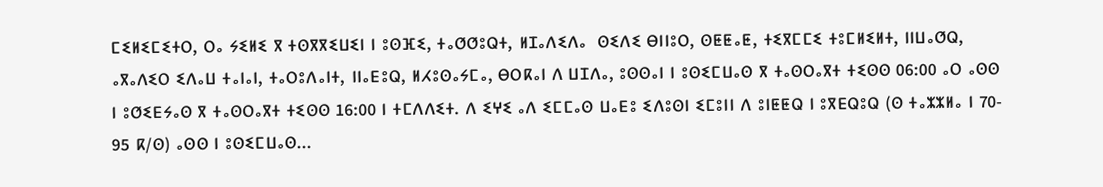ⵎⵉⵍⵉⵎⵉⵜⵔ, ⵔⴰ ⵢⵉⵍⵉ ⴳ ⵜⵙⴳⴳⵉⵡⵉⵏ ⵏ ⵓⵙⴼⵉ, ⵜⴰⵚⵚⵓⵕⵜ, ⵍⵊⴰⴷⵉⴷⴰ  ⵙⵉⴷⵉ ⴱⵏⵏⵓⵔ, ⵙⵟⵟⴰⵟ, ⵜⵉⴳⵎⵎⵉ ⵜⵓⵎⵍⵉⵍⵜ, ⵏⵏⵡⴰⵚⵕ, ⴰⴳⴰⴷⵉⵔ ⵉⴷⴰⵡ ⵜⴰⵏⴰⵏ, ⵜⴰⵔⵓⴷⴰⵏⵜ, ⵏⵏⴰⴹⵓⵕ, ⵍⵃⵓⵙⴰⵢⵎⴰ, ⴱⵔⴽⴰⵏ ⴷ ⵡⵊⴷⴰ, ⵓⵙⵙⴰⵏ ⵏ ⵓⵙⵉⵎⵡⴰⵙ ⴳ ⵜⴰⵙⵔⴰⴳⵜ ⵜⵉⵙⵙ 06:00 ⴰⵔ ⴰⵙⵙ ⵏ ⵓⵚⵉⴹⵢⴰⵙ ⴳ ⵜⴰⵙⵔⴰⴳⵜ ⵜⵉⵙⵙ 16:00 ⵏ ⵜⵎⴷⴷⵉⵜ. ⴷ ⵉⵖⵉ ⴰⴷ ⵉⵎⵎⴰⵙ ⵡⴰⴹⵓ ⵉⴷⵓⵙⵏ ⵉⵎⵓⵏⵏ ⴷ ⵓⵏⵟⵟⵕ ⵏ ⵓⴳⴹⵕⵓⵕ (ⵙ ⵜⴰⵣⵣⵍⴰ ⵏ 70- 95 ⴽ/ⵙ) ⴰⵙⵙ ⵏ ⵓⵙⵉⵎⵡⴰⵙ...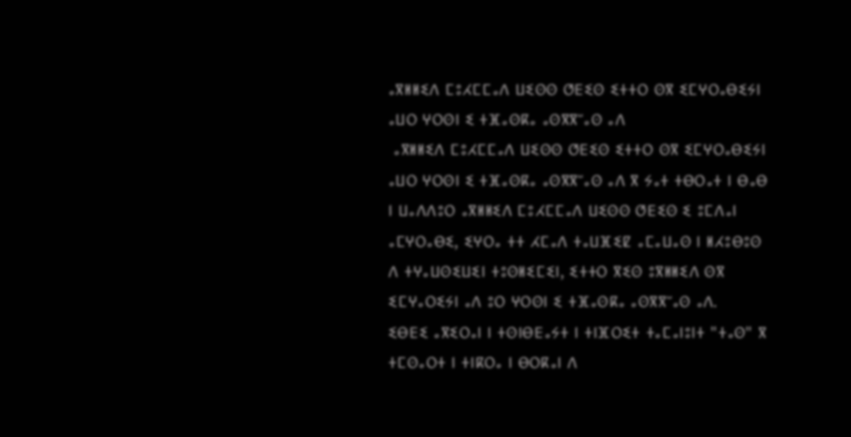ⴰⴳⵍⵍⵉⴷ ⵎⵓⵃⵎⵎⴰⴷ ⵡⵉⵙⵙ ⵚⴹⵉⵙ ⵉⵜⵜⵔ ⵙⴳ ⵉⵎⵖⵔⴰⴱⵉⵢⵏ ⴰⵡⵔ ⵖⵔⵙⵏ ⵉ ⵜⴼⴰⵙⴽⴰ ⴰⵙⴳⴳⵯⴰⵙ ⴰⴷ
 ⴰⴳⵍⵍⵉⴷ ⵎⵓⵃⵎⵎⴰⴷ ⵡⵉⵙⵙ ⵚⴹⵉⵙ ⵉⵜⵜⵔ ⵙⴳ ⵉⵎⵖⵔⴰⴱⵉⵢⵏ ⴰⵡⵔ ⵖⵔⵙⵏ ⵉ ⵜⴼⴰⵙⴽⴰ ⴰⵙⴳⴳⵯⴰⵙ ⴰⴷ ⴳ ⵢⴰⵜ ⵜⴱⵔⴰⵜ ⵏ ⴱⴰⴱ ⵏ ⵡⴰⴷⴷⵓⵔ ⴰⴳⵍⵍⵉⴷ ⵎⵓⵃⵎⵎⴰⴷ ⵡⵉⵙⵙ ⵚⴹⵉⵙ ⵉ ⵓⵎⴷⴰⵏ ⴰⵎⵖⵔⴰⴱⵉ, ⵉⵖⵔⴰ ⵜⵜ ⵃⵎⴰⴷ ⵜⴰⵡⴼⵉⵇ ⴰⵎⴰⵡⴰⵙ ⵏ ⵍⵃⵓⴱⵓⵙ ⴷ ⵜⵖⴰⵡⵙⵉⵡⵉⵏ ⵜⵓⵙⵍⵉⵎⵉⵏ, ⵉⵜⵜⵔ ⴳⵉⵙ ⵓⴳⵍⵍⵉⴷ ⵙⴳ ⵉⵎⵖⴰⵔⵉⵢⵏ ⴰⴷ ⵓⵔ ⵖⵔⵙⵏ ⵉ ⵜⴼⴰⵙⴽⴰ ⴰⵙⴳⴳⵯⴰⵙ ⴰⴷ.
ⵉⴱⴹⵉ ⴰⴳⵉⵔⴰⵏ ⵏ ⵜⵙⵏⴱⴹⴰⵢⵜ ⵏ ⵜⵏⴼⵔⵉⵜ ⵜⴰⵎⴰⵏⵓⵏⵜ "ⵜⴰⵙ" ⴳ ⵜⵎⵙⴰⵔⵜ ⵏ ⵜⵏⴽⵔⴰ ⵏ ⴱⵔⴽⴰⵏ ⴷ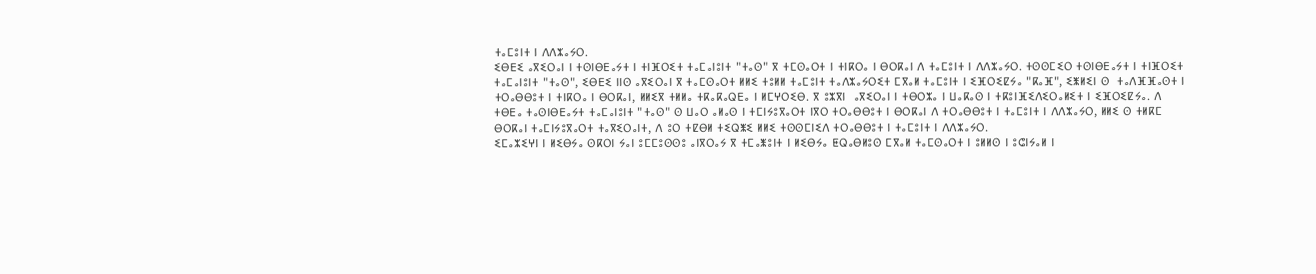ⵜⴰⵎⵓⵏⵜ ⵏ ⴷⴷⵣⴰⵢⵔ.
ⵉⴱⴹⵉ ⴰⴳⵉⵔⴰⵏ ⵏ ⵜⵙⵏⴱⴹⴰⵢⵜ ⵏ ⵜⵏⴼⵔⵉⵜ ⵜⴰⵎⴰⵏⵓⵏⵜ "ⵜⴰⵙ" ⴳ ⵜⵎⵙⴰⵔⵜ ⵏ ⵜⵏⴽⵔⴰ ⵏ ⴱⵔⴽⴰⵏ ⴷ ⵜⴰⵎⵓⵏⵜ ⵏ ⴷⴷⵣⴰⵢⵔ. ⵜⵙⵙⵎⵉⵔ ⵜⵙⵏⴱⴹⴰⵢⵜ ⵏ ⵜⵏⴼⵔⵉⵜ ⵜⴰⵎⴰⵏⵓⵏⵜ "ⵜⴰⵙ", ⵉⴱⴹⵉ ⵏⵏⵙ ⴰⴳⵉⵔⴰⵏ ⴳ ⵜⴰⵎⵙⴰⵔⵜ ⵍⵍⵉ ⵜⵓⵍⵍ ⵜⴰⵎⵓⵏⵜ ⵜⴰⴷⵣⴰⵢⵔⵉⵜ ⵎⴳⴰⵍ ⵜⴰⵎⵓⵏⵜ ⵏ ⵉⴼⵔⵉⵇⵢⴰ "ⴽⴰⴼ", ⵉⵥⵍⵉⵏ ⵙ  ⵜⴰⴷⴼⴼⴰⵙⵜ ⵏ ⵜⵔⴰⴱⴱⵓⵜ ⵏ ⵜⵏⴽⵔⴰ ⵏ ⴱⵔⴽⴰⵏ, ⵍⵍⵉⴳ ⵜⵍⵍⴰ ⵜⴽⴰⴽⴰⵕⴹⴰ ⵏ ⵍⵎⵖⵔⵉⴱ. ⴳ ⵓⵣⴳⵏ  ⴰⴳⵉⵔⴰⵏ ⵏ ⵜⴱⵔⵣⴰ ⵏ ⵡⴰⴽⴰⵙ ⵏ ⵜⴽⵓⵏⴼⵉⴷⵉⵔⴰⵍⵉⵜ ⵏ ⵉⴼⵔⵉⵇⵢⴰ. ⴷ ⵜⴱⴹⴰ ⵜⴰⵙⵏⴱⴹⴰⵢⵜ ⵜⴰⵎⴰⵏⵓⵏⵜ "ⵜⴰⵙ" ⵙ ⵡⴰⵔ ⴰⵍⴰⵙ ⵏ ⵜⵎⵏⵢⵓⴳⴰⵔⵜ ⵏⴳⵔ ⵜⵔⴰⴱⴱⵓⵜ ⵏ ⴱⵔⴽⴰⵏ ⴷ ⵜⵔⴰⴱⴱⵓⵜ ⵏ ⵜⴰⵎⵓⵏⵜ ⵏ ⴷⴷⵣⴰⵢⵔ, ⵍⵍⵉ ⵙ ⵜⵍⴽⵎ ⴱⵔⴽⴰⵏ ⵜⴰⵎⵏⵢⵓⴳⴰⵔⵜ ⵜⴰⴳⵉⵔⴰⵏⵜ, ⴷ ⵓⵔ ⵜⵇⴱⵍ ⵜⵉⵕⵥⵉ ⵍⵍⵉ ⵜⵙⵙⵎⵏⵉⴷ ⵜⵔⴰⴱⴱⵓⵜ ⵏ ⵜⴰⵎⵓⵏⵜ ⵏ ⴷⴷⵣⴰⵢⵔ.
ⵉⵎⴰⵣⵉⵖⵏ ⵏ ⵍⵉⴱⵢⴰ ⵙⴽⵔⵏ ⵢⴰⵏ ⵓⵎⵎⵓⵙⵙⵓ ⴰⵏⴳⵔⴰⵢ ⴳ ⵜⵎⴰⵥⵓⵏⵜ ⵏ ⵍⵉⴱⵢⴰ ⵟⵕⴰⴱⵍⵓⵙ ⵎⴳⴰⵍ ⵜⴰⵎⵙⴰⵔⵜ ⵏ ⵓⵍⵍⵙ ⵏ ⵓⵛⵏⵢⴰⵍ ⵏ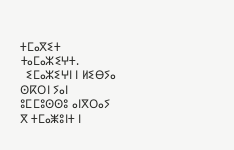ⵜⵎⴰⴳⵉⵜ ⵜⴰⵎⴰⵣⵉⵖⵜ.
  ⵉⵎⴰⵣⵉⵖⵏ ⵏ ⵍⵉⴱⵢⴰ ⵙⴽⵔⵏ ⵢⴰⵏ ⵓⵎⵎⵓⵙⵙⵓ ⴰⵏⴳⵔⴰⵢ ⴳ ⵜⵎⴰⵥⵓⵏⵜ ⵏ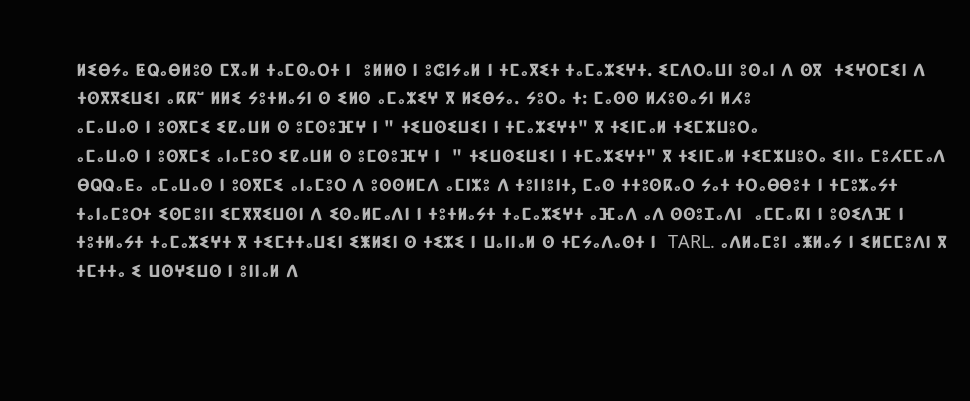ⵍⵉⴱⵢⴰ ⵟⵕⴰⴱⵍⵓⵙ ⵎⴳⴰⵍ ⵜⴰⵎⵙⴰⵔⵜ ⵏ  ⵓⵍⵍⵙ ⵏ ⵓⵛⵏⵢⴰⵍ ⵏ ⵜⵎⴰⴳⵉⵜ ⵜⴰⵎⴰⵣⵉⵖⵜ. ⵉⵎⴷⵔⴰⵡⵏ ⵓⵙⴰⵏ ⴷ ⵙⴳ  ⵜⵉⵖⵔⵎⵉⵏ ⴷ ⵜⵙⴳⴳⵉⵡⵉⵏ ⴰⴽⴽⵯ ⵍⵍⵉ ⵢⵓⵜⵍⴰⵢⵏ ⵙ ⵉⵍⵙ ⴰⵎⴰⵣⵉⵖ ⴳ ⵍⵉⴱⵢⴰ. ⵢⵓⵔⴰ ⵜ: ⵎⴰⵙⵙ ⵍⵃⵓⵙⴰⵢⵏ ⵍⵃⵓ
ⴰⵎⴰⵡⴰⵙ ⵏ ⵓⵙⴳⵎⵉ ⵉⵇⴰⵡⵍ ⵙ ⵓⵎⵙⵓⴼⵖ ⵏ " ⵜⵉⵡⵙⵉⵡⵉⵏ ⵏ ⵜⵎⴰⵣⵉⵖⵜ" ⴳ ⵜⵉⵏⵎⴰⵍ ⵜⵉⵎⵣⵡⵓⵔⴰ
ⴰⵎⴰⵡⴰⵙ ⵏ ⵓⵙⴳⵎⵉ ⴰⵏⴰⵎⵓⵔ ⵉⵇⴰⵡⵍ ⵙ ⵓⵎⵙⵓⴼⵖ ⵏ  " ⵜⵉⵡⵙⵉⵡⵉⵏ ⵏ ⵜⵎⴰⵣⵉⵖⵜ" ⴳ ⵜⵉⵏⵎⴰⵍ ⵜⵉⵎⵣⵡⵓⵔⴰ ⵉⵏⵏⴰ ⵎⵓⵃⵎⵎⴰⴷ ⴱⵕⵕⴰⴹⴰ ⴰⵎⴰⵡⴰⵙ ⵏ ⵓⵙⴳⵎⵉ ⴰⵏⴰⵎⵓⵔ ⴷ ⵓⵙⵙⵍⵎⴷ ⴰⵎⵏⵣⵓ ⴷ ⵜⵓⵏⵏⵓⵏⵜ, ⵎⴰⵙ ⵜⵜⵓⵙⴽⴰⵔ ⵢⴰⵜ ⵜⵔⴰⴱⴱⵓⵜ ⵏ ⵜⵎⵓⵣⴰⵢⵜ ⵜⴰⵏⴰⵎⵓⵔⵜ ⵉⵙⵎⵓⵏⵏ ⵉⵎⴳⴳⵉⵡⵙⵏ ⴷ ⵉⵙⴰⵍⵎⴰⴷⵏ ⵏ ⵜⵓⵜⵍⴰⵢⵜ ⵜⴰⵎⴰⵣⵉⵖⵜ ⴰⴼⴰⴷ ⴰⴷ ⵙⵙⵓⵊⴰⴷⵏ  ⴰⵎⵎⴰⴽⵏ ⵏ ⵓⵙⵉⴷⴼ ⵏ ⵜⵓⵜⵍⴰⵢⵜ ⵜⴰⵎⴰⵣⵉⵖⵜ ⴳ ⵜⵉⵎⵜⵜⴰⵡⵉⵏ ⵉⵥⵍⵉⵏ ⵙ ⵜⵉⵣⵉ ⵏ ⵡⴰⵏⵏⴰⵍ ⵙ ⵜⵎⵢⴰⴷⴰⵙⵜ ⵏ  TARL. ⴰⴷⵍⴰⵎⵓⵏ ⴰⵥⵍⴰⵢ ⵏ ⵉⵍⵎⵎⵓⴷⵏ ⴳ ⵜⵎⵜⵜⴰ ⵉ ⵡⵙⵖⵉⵡⵙ ⵏ ⵓⵏⵏⴰⵍ ⴷ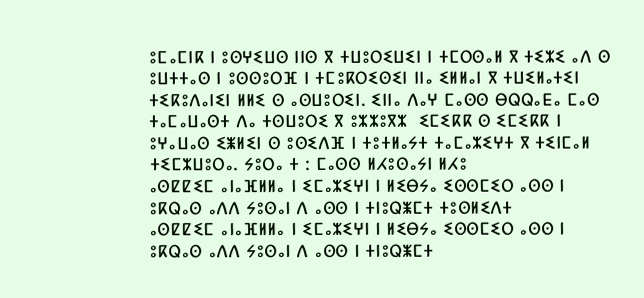ⵓⵎⴰⵎⵏⴽ ⵏ ⵓⵙⵖⵉⵡⵙ ⵏⵏⵙ ⴳ ⵜⵡⵓⵔⵉⵡⵉⵏ ⵏ ⵜⵎⵔⵙⴰⵍ ⴳ ⵜⵉⵣⵉ ⴰⴷ ⵙ ⵓⵡⵜⵜⴰⵙ ⵏ ⵓⵙⵙⵓⵔⴼ ⵏ ⵜⵎⵓⴽⵔⵉⵙⵉⵏ ⵏⵏⴰ ⵉⵍⵍⴰⵏ ⴳ ⵜⵡⵉⵍⴰⵜⵉⵏ ⵜⵉⴽⵓⴷⴰⵏⵉⵏ ⵍⵍⵉ ⵙ ⴰⵙⵡⵓⵔⵉⵏ. ⵉⵏⵏⴰ ⴷⴰⵖ ⵎⴰⵙⵙ ⴱⵕⵕⴰⴹⴰ ⵎⴰⵙ ⵜⴰⵎⴰⵡⴰⵙⵜ ⴷⴰ ⵜⵙⵡⵓⵔⵉ ⴳ ⵓⵣⵣⵓⴳⵣ  ⵉⵎⵉⴽⴽ ⵙ ⵉⵎⵉⴽⴽ ⵏ ⵓⵖⴰⵡⴰⵙ ⵉⵥⵍⵉⵏ ⵙ ⵓⵙⵉⴷⴼ ⵏ ⵜⵓⵜⵍⴰⵢⵜ ⵜⴰⵎⴰⵣⵉⵖⵜ ⴳ ⵜⵉⵏⵎⴰⵍ ⵜⵉⵎⵣⵡⵓⵔⴰ. ⵢⵓⵔⴰ ⵜ : ⵎⴰⵙⵙ ⵍⵃⵓⵙⴰⵢⵏ ⵍⵃⵓ
ⴰⵙⵇⵇⵉⵎ ⴰⵏⴰⴼⵍⵍⴰ ⵏ ⵉⵎⴰⵣⵉⵖⵏ ⵏ ⵍⵉⴱⵢⴰ ⵉⵙⵙⵎⵉⵔ ⴰⵙⵙ ⵏ ⵓⴽⵕⴰⵙ ⴰⴷⴷ ⵢⵓⵙⴰⵏ ⴷ ⴰⵙⵙ ⵏ ⵜⵏⵓⵕⵥⵎⵜ ⵜⵓⵙⵍⵉⴷⵜ
ⴰⵙⵇⵇⵉⵎ ⴰⵏⴰⴼⵍⵍⴰ ⵏ ⵉⵎⴰⵣⵉⵖⵏ ⵏ ⵍⵉⴱⵢⴰ ⵉⵙⵙⵎⵉⵔ ⴰⵙⵙ ⵏ ⵓⴽⵕⴰⵙ ⴰⴷⴷ ⵢⵓⵙⴰⵏ ⴷ ⴰⵙⵙ ⵏ ⵜⵏⵓⵕⵥⵎⵜ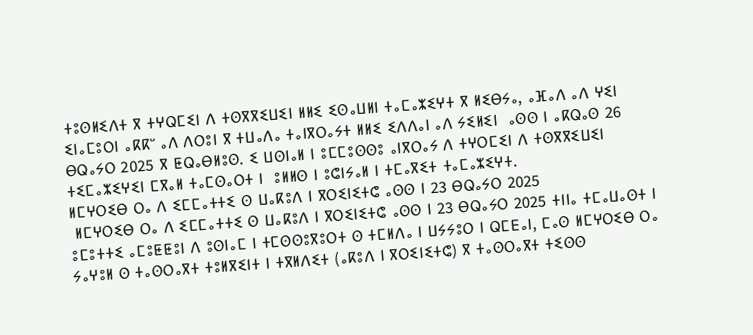ⵜⵓⵙⵍⵉⴷⵜ ⴳ ⵜⵖⵕⵎⵉⵏ ⴷ ⵜⵙⴳⴳⵉⵡⵉⵏ ⵍⵍⵉ ⵉⵙⴰⵡⵍⵏ ⵜⴰⵎⴰⵣⵉⵖⵜ ⴳ ⵍⵉⴱⵢⴰ, ⴰⴼⴰⴷ ⴰⴷ ⵖⵉⵏ ⵉⵏⴰⵎⵓⵔⵏ ⴰⴽⴽⵯ ⴰⴷ ⴷⵔⵓⵏ ⴳ ⵜⵡⴰⴷⴰ ⵜⴰⵏⴳⵔⴰⵢⵜ ⵍⵍⵉ ⵉⴷⴷⴰⵏ ⴰⴷ ⵢⵉⵍⵉⵏ  ⴰⵙⵙ ⵏ ⴰⴽⵕⴰⵙ 26 ⴱⵕⴰⵢⵔ 2025 ⴳ ⵟⵕⴰⴱⵍⵓⵙ. ⵉ ⵡⵙⵏⴰⵍ ⵏ ⵓⵎⵎⵓⵙⵙⵓ ⴰⵏⴳⵔⴰⵢ ⴷ ⵜⵖⵔⵎⵉⵏ ⴷ ⵜⵙⴳⴳⵉⵡⵉⵏ ⵜⵉⵎⴰⵣⵉⵖⵉⵏ ⵎⴳⴰⵍ ⵜⴰⵎⵙⴰⵔⵜ ⵏ  ⵓⵍⵍⵙ ⵏ ⵓⵛⵏⵢⴰⵍ ⵏ ⵜⵎⴰⴳⵉⵜ ⵜⴰⵎⴰⵣⵉⵖⵜ.
ⵍⵎⵖⵔⵉⴱ ⵔⴰ ⴷ ⵉⵎⵎⴰⵜⵜⵉ ⵙ ⵡⴰⴽⵓⴷ ⵏ ⴳⵔⵉⵏⵉⵜⵛ ⴰⵙⵙ ⵏ 23 ⴱⵕⴰⵢⵔ 2025
 ⵍⵎⵖⵔⵉⴱ ⵔⴰ ⴷ ⵉⵎⵎⴰⵜⵜⵉ ⵙ ⵡⴰⴽⵓⴷ ⵏ ⴳⵔⵉⵏⵉⵜⵛ ⴰⵙⵙ ⵏ 23 ⴱⵕⴰⵢⵔ 2025 ⵜⵏⵏⴰ ⵜⵎⴰⵡⴰⵙⵜ ⵏ ⵓⵎⵓⵜⵜⵉ ⴰⵎⵓⵟⵟⵓⵏ ⴷ ⵓⵙⵏⴰⵎ ⵏ ⵜⵎⵙⵙⵓⴳⵓⵔⵜ ⵙ ⵜⵎⵍⴷⴰ ⵏ ⵡⵢⵢⵓⵔ ⵏ ⵕⵎⴹⴰⵏ, ⵎⴰⵙ ⵍⵎⵖⵔⵉⴱ ⵔⴰ ⵢⴰⵖⵓⵍ ⵙ ⵜⴰⵙⵔⴰⴳⵜ ⵜⵓⵍⴳⵉⵏⵜ ⵏ ⵜⴳⵍⴷⵉⵜ (ⴰⴽⵓⴷ ⵏ ⴳⵔⵉⵏⵉⵜⵛ) ⴳ ⵜⴰⵙⵔⴰⴳⵜ ⵜⵉⵙⵙ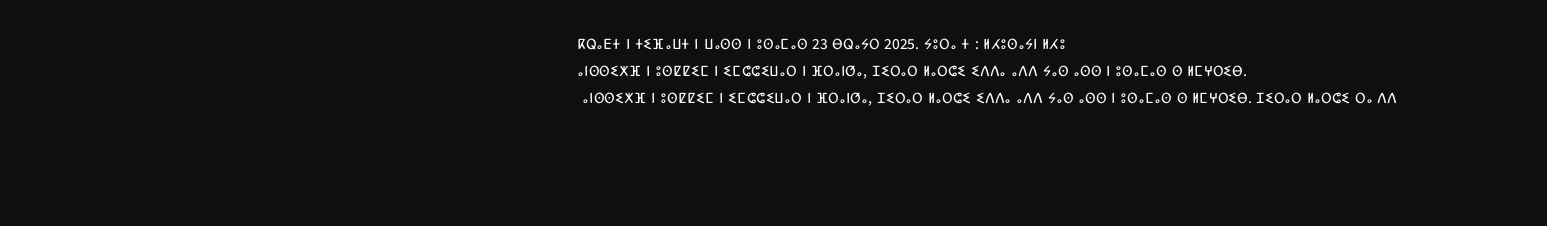ⴽⵕⴰⴹⵜ ⵏ ⵜⵉⴼⴰⵡⵜ ⵏ ⵡⴰⵙⵙ ⵏ ⵓⵙⴰⵎⴰⵙ 23 ⴱⵕⴰⵢⵔ 2025. ⵢⵓⵔⴰ ⵜ : ⵍⵃⵓⵙⴰⵢⵏ ⵍⵃⵓ
ⴰⵏⵙⵙⵉⵅⴼ ⵏ ⵓⵙⵇⵇⵉⵎ ⵏ ⵉⵎⵛⵛⵉⵡⴰⵔ ⵏ ⴼⵔⴰⵏⵚⴰ, ⵊⵉⵔⴰⵔ ⵍⴰⵔⵛⵉ ⵉⴷⴷⴰ ⴰⴷⴷ ⵢⴰⵙ ⴰⵙⵙ ⵏ ⵓⵙⴰⵎⴰⵙ ⵙ ⵍⵎⵖⵔⵉⴱ.
 ⴰⵏⵙⵙⵉⵅⴼ ⵏ ⵓⵙⵇⵇⵉⵎ ⵏ ⵉⵎⵛⵛⵉⵡⴰⵔ ⵏ ⴼⵔⴰⵏⵚⴰ, ⵊⵉⵔⴰⵔ ⵍⴰⵔⵛⵉ ⵉⴷⴷⴰ ⴰⴷⴷ ⵢⴰⵙ ⴰⵙⵙ ⵏ ⵓⵙⴰⵎⴰⵙ ⵙ ⵍⵎⵖⵔⵉⴱ. ⵊⵉⵔⴰⵔ ⵍⴰⵔⵛⵉ ⵔⴰ ⴷⴷ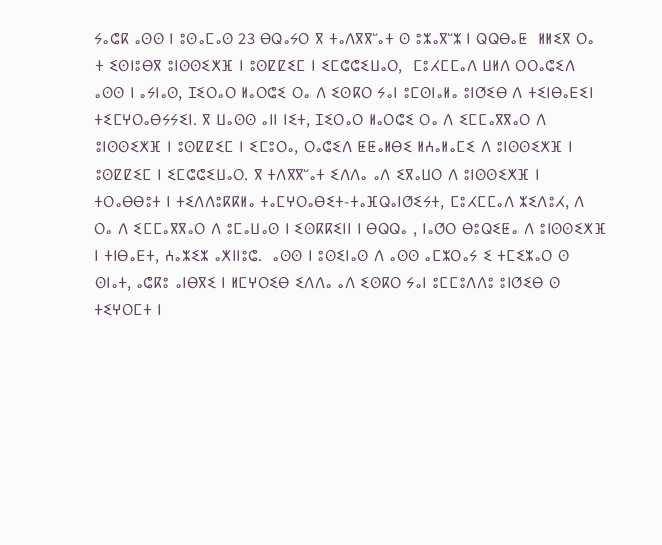ⵢⴰⵛⴽ ⴰⵙⵙ ⵏ ⵓⵙⴰⵎⴰⵙ 23 ⴱⵕⴰⵢⵔ ⴳ ⵜⴰⴷⴳⴳⵯⴰⵜ ⵙ ⵓⵣⴰⴳⵯⵣ ⵏ ⵕⵕⴱⴰⵟ  ⵍⵍⵉⴳ ⵔⴰ ⵜ ⵉⵙⵏⵓⴱⴳ ⵓⵏⵙⵙⵉⵅⴼ ⵏ ⵓⵙⵇⵇⵉⵎ ⵏ ⵉⵎⵛⵛⵉⵡⴰⵔ,  ⵎⵓⵃⵎⵎⴰⴷ ⵡⵍⴷ ⵔⵔⴰⵛⵉⴷ ⴰⵙⵙ ⵏ ⴰⵢⵏⴰⵙ, ⵊⵉⵔⴰⵔ ⵍⴰⵔⵛⵉ ⵔⴰ ⴷ ⵉⵙⴽⵔ ⵢⴰⵏ ⵓⵎⵙⵏⴰⵍⴰ ⵓⵏⵚⵉⴱ ⴷ ⵜⵉⵏⴱⴰⴹⵉⵏ ⵜⵉⵎⵖⵔⴰⴱⵢⵢⵉⵏ. ⴳ ⵡⴰⵙⵙ ⴰⵏⵏ ⵏⵉⵜ, ⵊⵉⵔⴰⵔ ⵍⴰⵔⵛⵉ ⵔⴰ ⴷ ⵉⵎⵎⴰⴳⴳⴰⵔ ⴷ ⵓⵏⵙⵙⵉⵅⴼ ⵏ ⵓⵙⵇⵇⵉⵎ ⵏ ⵉⵎⵓⵔⴰ, ⵔⴰⵛⵉⴷ ⵟⵟⴰⵍⴱⵉ ⵍⵄⴰⵍⴰⵎⵉ ⴷ ⵓⵏⵙⵙⵉⵅⴼ ⵏ ⵓⵙⵇⵇⵉⵎ ⵏ ⵉⵎⵛⵛⵉⵡⴰⵔ. ⴳ ⵜⴷⴳⴳⵯⴰⵜ ⵉⴷⴷⴰ ⴰⴷ ⵉⴳⴰⵡⵔ ⴷ ⵓⵏⵙⵙⵉⵅⴼ ⵏ ⵜⵔⴰⴱⴱⵓⵜ ⵏ ⵜⵉⴷⴷⵓⴽⴽⵍⴰ ⵜⴰⵎⵖⵔⴰⴱⵉⵜ-ⵜⴰⴼⵕⴰⵏⵚⵉⵢⵜ, ⵎⵓⵃⵎⵎⴰⴷ ⵣⵉⴷⵓⵃ, ⴷ ⵔⴰ ⴷ ⵉⵎⵎⴰⴳⴳⴰⵔ ⴷ ⵓⵎⴰⵡⴰⵙ ⵏ ⵉⵙⴽⴽⵉⵏⵏ ⵏ ⴱⵕⵕⴰ , ⵏⴰⵚⵔ ⴱⵓⵕⵉⵟⴰ ⴷ ⵓⵏⵙⵙⵉⵅⴼ ⵏ ⵜⵏⴱⴰⴹⵜ, ⵄⴰⵣⵉⵣ ⴰⵅⵏⵏⵓⵛ.  ⴰⵙⵙ ⵏ ⵓⵙⵉⵏⴰⵙ ⴷ ⴰⵙⵙ ⴰⵎⵣⵔⴰⵢ ⵉ ⵜⵎⵉⵣⴰⵔ ⵙ ⵙⵏⴰⵜ, ⴰⵛⴽⵓ ⴰⵏⴱⴳⵉ ⵏ ⵍⵎⵖⵔⵉⴱ ⵉⴷⴷⴰ ⴰⴷ ⵉⵙⴽⵔ ⵢⴰⵏ ⵓⵎⵎⵓⴷⴷⵓ ⵓⵏⵚⵉⴱ ⵙ ⵜⵉⵖⵔⵎⵜ ⵏ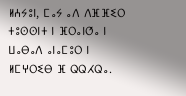ⵍⵄⵢⵓⵏ, ⵎⴰⵢ ⴰⴷ ⴷⴼⴼⵉⵔ ⵜⵓⵙⵙⵏⵜ ⵏ ⴼⵔⴰⵏⵚⴰ ⵏ ⵡⴰⴱⴰⴷ ⴰⵏⴰⵎⵓⵔ ⵏ ⵍⵎⵖⵔⵉⴱ ⴼ ⵕⵕⵃⵕⴰ.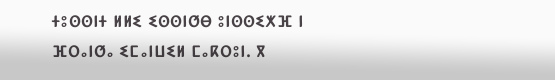ⵜⵓⵙⵙⵏⵜ ⵍⵍⵉ ⵉⵙⵙⵏⵚⴱ ⵓⵏⵙⵙⵉⵅⴼ ⵏ ⴼⵔⴰⵏⵚⴰ ⵉⵎⴰⵏⵡⵉⵍ ⵎⴰⴽⵔⵓⵏ. ⴳ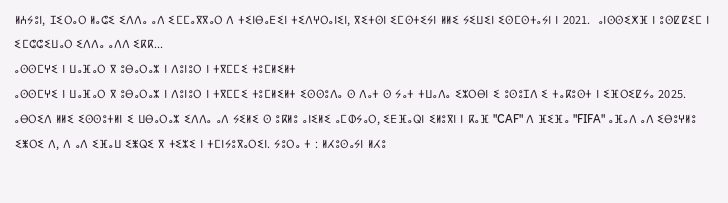ⵍⵄⵢⵓⵏ, ⵊⵉⵔⴰⵔ ⵍⴰⵛⵉ ⵉⴷⴷⴰ ⴰⴷ ⵉⵎⵎⴰⴳⴳⴰⵔ ⴷ ⵜⵉⵏⴱⴰⴹⵉⵏ ⵜⵉⴷⵖⵔⴰⵏⵉⵏ, ⴳⵉⵜⵙⵏ ⵉⵎⵙⵜⵉⵢⵏ ⵍⵍⵉ ⵢⵉⵡⵉⵏ ⵉⵙⵎⵙⵜⴰⵢⵏ ⵏ 2021.  ⴰⵏⵙⵙⵉⵅⴼ ⵏ ⵓⵙⵇⵇⵉⵎ ⵏ ⵉⵎⵛⵛⵉⵡⴰⵔ ⵉⴷⴷⴰ ⴰⴷⴷ ⵉⴽⴽ...
ⴰⵙⵙⵎⵖⵉ ⵏ ⵡⴰⴼⴰⵔ ⴳ ⵓⴱⴰⵔⴰⵣ ⵏ ⴷⵓⵏⵓⵔ ⵏ ⵜⴳⵎⵎⵉ ⵜⵓⵎⵍⵉⵍⵜ
ⴰⵙⵙⵎⵖⵉ ⵏ ⵡⴰⴼⴰⵔ ⴳ ⵓⴱⴰⵔⴰⵣ ⵏ ⴷⵓⵏⵓⵔ ⵏ ⵜⴳⵎⵎⵉ ⵜⵓⵎⵍⵉⵍⵜ ⵉⵙⵙⵓⴷⴰ ⵙ ⴷⴰⵜ ⵙ ⵢⴰⵜ ⵜⵡⴰⴷⴰ ⵉⵣⵔⴱⵏ ⵉ ⵓⵙⵓⵊⴷ ⵉ ⵜⴰⴽⵓⵙⵜ ⵏ ⵉⴼⵔⵉⵇⵢⴰ 2025. ⴰⴱⵔⵉⴷ ⵍⵍⵉ ⵉⵙⵙⵓⵜⵍⵏ ⵉ ⵡⴱⴰⵔⴰⵣ ⵉⴷⴷⴰ ⴰⴷ ⵢⵉⵍⵉ ⵙ ⵓⴽⵍⵓ ⴰⵏⵉⵍⵉ ⴰⵎⵀⵢⴰⵔ, ⵉⴹⴼⴰⵕⵏ ⵉⵍⵓⴳⵏ ⵏ ⴽⴰⴼ "CAF" ⴷ ⴼⵉⴼⴰ "FIFA" ⴰⴼⴰⴷ ⴰⴷ ⵉⴱⵓⵖⵍⵓ ⵉⵥⵔⵉ ⴷ, ⴷ ⴰⴷ ⵉⴼⴰⵡ ⵉⵥⵕⵉ ⴳ ⵜⵉⵣⵉ ⵏ ⵜⵎⵏⵢⵓⴳⴰⵔⵉⵏ. ⵢⵓⵔⴰ ⵜ : ⵍⵃⵓⵙⴰⵢⵏ ⵍⵃⵓ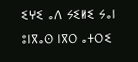ⵉⵖⵉ ⴰⴷ ⵢⵉⵍⵉ ⵢⴰⵏ ⵓⵏⴳⴰⵙ ⵏⴳⵔ ⴰⵜⵔⵉ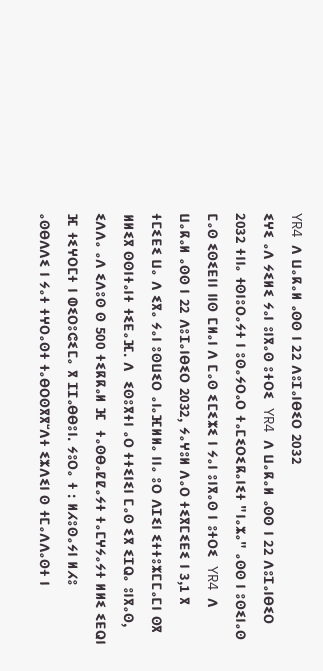YR4 ⴷ ⵡⴰⴽⴰⵍ ⴰⵙⵙ ⵏ 22 ⴷⵓⵊⴰⵏⴱⵉⵔ 2032
ⵉⵖⵉ ⴰⴷ ⵢⵉⵍⵉ ⵢⴰⵏ ⵓⵏⴳⴰⵙ ⵓⵜⵔⵉ  YR4 ⴷ ⵡⴰⴽⴰⵍ ⴰⵙⵙ ⵏ 22 ⴷⵓⵊⴰⵏⴱⵉⵔ 2032 ⵜⵏⵏⴰ ⵜⵙⵏⵓⵔⴰⵢⵜ ⵏ ⵓⵙⴰⵢⵔⴰⵔ ⵜⴰⵎⵉⵔⵉⴽⴰⵏⵉⵜ "ⵏⴰⵣⴰ" ⴰⵙⵙ ⵏ ⵓⵙⵉⵏⴰⵙ ⵎⴰⵙ ⵉⵙⵉⴹⵏⵏ ⵏⵏⵙ ⵎⵍⴰⵏ ⴷ ⵎⴰⵙ ⵉⵎⵉⵣⵉ ⵏ ⵢⴰⵏ ⵓⵏⴳⴰⵙ ⵏ ⵓⵜⵔⵉ  YR4 ⴷ ⵡⴰⴽⴰⵍ ⴰⵙⵙ ⵏ 22 ⴷⵓⵊⴰⵏⴱⵉⵔ 2032, ⵢⴰⵖⵓⵍ ⴷⴰⵔ ⵜⵉⴳⵎⵉⴹⵉ ⵏ 3,1 ⴳ ⵜⵎⵉⴹⵉ ⵡⴰ ⴷ ⵉⴳⴰ ⵢⴰⵏ ⵓⵙⵡⵉⵔ ⴰⵏⴰⴼⵍⵍⴰ ⵏⵏⴰ ⵓⵔ ⴷⵊⵉⵏ ⵉⵜⵜⵓⵣⵎⵎⴰⵎⵏ ⵙⴳ ⵍⵍⵉⴳ ⵙⵙⵏⵜⴰⵏⵜ ⵜⵉⴹⴰⴼ. ⴷ  ⵉⵙⵓⴳⵜⵏ ⴰⵔ ⵜⵜⵉⵏⵉⵏ ⵎⴰⵙ ⵉⴳ ⵉⵊⵕⴰ ⵓⵏⴳⴰⵙ, ⵉⴷⴷⴰ ⴰⴷ ⵉⴷⵓⵙ ⵙ 500 ⵜⵉⴽⴽⴰⵍ ⴼ  ⵜⴰⵙⴱⴰⵇⵇⴰⵢⵜ ⵜⴰⵎⵖⵢⴰⵢⵜ ⵍⵍⵉ ⵉⴹⵕⵏ ⴼ ⵜⵉⵖⵔⵎⵜ ⵏ ⵀⵉⵔⵓⵛⵉⵎⴰ ⴳ ⵊⵊⴰⴱⴱⵓⵏ. ⵢⵓⵔⴰ ⵜ : ⵍⵃⵓⵙⴰⵢⵏ ⵍⵃⵓ
ⴰⵙⴱⴷⴷⵉ ⵏ ⵢⴰⵜ ⵜⵖⵔⴰⵙⵜ ⵜⴰⴱⵔⵙⴳⴳⵯⴷⵜ ⵉⵣⴷⵉⵏ ⵙ ⵜⵎⴰⴷⴷⴰⵙⵜ ⵏ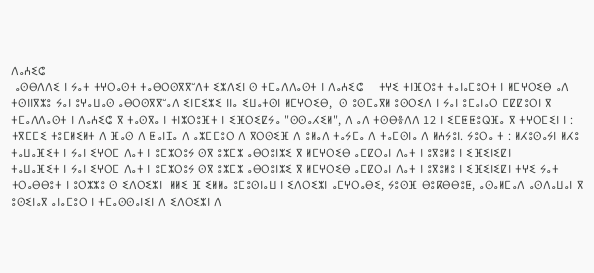ⴷⴰⵄⵉⵛ
 ⴰⵙⴱⴷⴷⵉ ⵏ ⵢⴰⵜ ⵜⵖⵔⴰⵙⵜ ⵜⴰⴱⵔⵙⴳⴳⵯⴷⵜ ⵉⵣⴷⵉⵏ ⵙ ⵜⵎⴰⴷⴷⴰⵙⵜ ⵏ ⴷⴰⵄⵉⵛ    ⵜⵖⵉ ⵜⵏⴼⵔⵓⵜ ⵜⴰⵏⴰⵎⵓⵔⵜ ⵏ ⵍⵎⵖⵔⵉⴱ ⴰⴷ ⵜⵙⵏⵏⴳⵣⵓ ⵢⴰⵏ ⵓⵖⴰⵡⴰⵙ ⴰⴱⵔⵙⴳⴳⵯⴰⴷ ⵉⵏⵎⵉⵣⵉ ⵏⵏⴰ ⵉⵡⴰⵜⵙⵏ ⵍⵎⵖⵔⵉⴱ,  ⵙ ⵓⵙⵎⴰⴳⵍ ⵓⵙⵔⵉⴷ ⵏ ⵢⴰⵏ ⵓⵎⴰⵏⴰⵔ ⵎⵇⵇⵓⵔⵏ ⴳ ⵜⵎⴰⴷⴷⴰⵙⵜ ⵏ ⴷⴰⵄⵉⵛ ⴳ ⵜⴰⵙⴳⴰ ⵏ ⵜⵏⵣⵔⵓⴼⵜ ⵏ ⵉⴼⵔⵉⵇⵢⴰ "ⵙⵙⴰⵃⵉⵍ", ⴷ ⴰⴷ ⵜⵙⴱⴻⴷⴷ 12 ⵏ ⵉⵎⵟⵟⵓⵕⴼⴰ ⴳ ⵜⵖⵔⵎⵉⵏ ⵏ :  ⵜⴳⵎⵎⵉ ⵜⵓⵎⵍⵉⵍⵜ ⴷ ⴼⴰⵙ ⴷ ⵟⴰⵏⵊⴰ ⴷ ⴰⵣⵎⵎⵓⵔ ⴷ ⴳⵔⵙⵉⴼ ⴷ ⵓⵍⴰⴷ ⵜⴰⵢⵎⴰ ⴷ ⵜⴰⵎⵙⵏⴰ ⴷ ⵍⵄⵢⵓⵏ. ⵢⵓⵔⴰ ⵜ : ⵍⵃⵓⵙⴰⵢⵏ ⵍⵃⵓ
ⵜⴰⵡⴰⴼⵉⵜ ⵏ ⵢⴰⵏ ⵉⵖⵔⵎ ⴷⴰⵜ ⵏ ⵓⵎⵣⵔⵓⵢ ⵙⴳ ⵓⵣⵎⵣ ⴰⴱⵔⵓⵏⵣⵉ ⴳ ⵍⵎⵖⵔⵉⴱ ⴰⵎⵇⵔⴰⵏ ⴷⴰⵜ ⵏ ⵓⴳⵓⵍⵓ ⵏ ⵉⴼⵉⵏⵉⵇⵏ
ⵜⴰⵡⴰⴼⵉⵜ ⵏ ⵢⴰⵏ ⵉⵖⵔⵎ ⴷⴰⵜ ⵏ ⵓⵎⵣⵔⵓⵢ ⵙⴳ ⵓⵣⵎⵣ ⴰⴱⵔⵓⵏⵣⵉ ⴳ ⵍⵎⵖⵔⵉⴱ ⴰⵎⵇⵔⴰⵏ ⴷⴰⵜ ⵏ ⵓⴳⵓⵍⵓ ⵏ ⵉⴼⵉⵏⵉⵇⵏ ⵜⵖⵉ ⵢⴰⵜ ⵜⵔⴰⴱⴱⵓⵜ ⵏ ⵓⵔⵣⵣⵓ ⵙ ⵉⴷⵔⵉⵣⵏ  ⵍⵍⵉ ⴼ ⵉⵍⵍⴰ ⵓⵎⵓⵙⵏⴰⵡ ⵏ ⵉⴷⵔⵉⵣⵏ ⴰⵎⵖⵔⴰⴱⵉ, ⵢⵓⵙⴼ ⴱⵓⴽⴱⴱⵓⵟ, ⴰⵙⴰⵍⵎⴰⴷ ⴰⵙⴷⴰⵡⴰⵏ ⴳ ⵓⵙⵉⵏⴰⴳ ⴰⵏⴰⵎⵓⵔ ⵏ ⵜⵎⴰⵙⵙⴰⵏⵉⵏ ⴷ ⵉⴷⵔⵉⵣⵏ ⴷ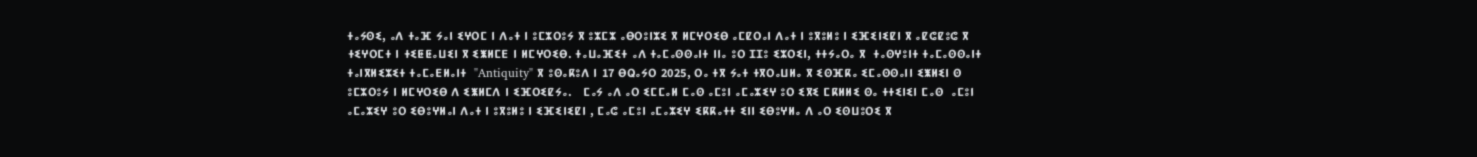ⵜⴰⵢⵙⵉ, ⴰⴷ ⵜⴰⴼ ⵢⴰⵏ ⵉⵖⵔⵎ ⵏ ⴷⴰⵜ ⵏ ⵓⵎⵣⵔⵓⵢ ⴳ ⵓⵣⵎⵣ ⴰⴱⵔⵓⵏⵣⵉ ⴳ ⵍⵎⵖⵔⵉⴱ ⴰⵎⵇⵔⴰⵏ ⴷⴰⵜ ⵏ ⵓⴳⵓⵍⵓ ⵏ ⵉⴼⵉⵏⵉⵇⵏ ⴳ ⴰⵇⵛⵇⵓⵛ ⴳ ⵜⵉⵖⵔⵎⵜ ⵏ ⵜⵉⵟⵟⴰⵡⵉⵏ ⴳ ⵉⵥⵍⵎⴹ ⵏ ⵍⵎⵖⵔⵉⴱ. ⵜⴰⵡⴰⴼⵉⵜ ⴰⴷ ⵜⴰⵎⴰⵙⵙⴰⵏⵜ ⵏⵏⴰ ⵓⵔ ⵊⵊⵓ ⵉⵣⵔⵉⵏ, ⵜⵜⵢⴰⵔⴰ ⴳ  ⵜⴰⵙⵖⵓⵏⵜ ⵜⴰⵎⴰⵙⵙⴰⵏⵜ ⵜⴰⵏⴳⵍⵉⵣⵉⵜ ⵜⴰⵎⴰⴹⵍⴰⵏⵜ  "Antiquity" ⴳ ⵓⵙⴰⴽⵓⴷ ⵏ 17 ⴱⵕⴰⵢⵔ 2025, ⵔⴰ ⵜⴳ ⵢⴰⵜ ⵜⴳⵔⴰⵡⵍⴰ ⴳ ⵉⵙⴼⴽⴰ ⵉⵎⴰⵙⵙⴰⵏⵏ ⵉⵥⵍⵉⵏ ⵙ ⵓⵎⵣⵔⵓⵢ ⵏ ⵍⵎⵖⵔⵉⴱ ⴷ ⵉⵥⵍⵎⴷ ⵏ ⵉⴼⵔⵉⵇⵢⴰ.   ⵎⴰⵢ ⴰⴷ ⴰⵔ ⵉⵎⵎⴰⵍ ⵎⴰⵙ ⴰⵎⵓⵏ ⴰⵎⴰⵣⵉⵖ ⵓⵔ ⵉⴳⵉ ⵎⴽⵍⵍⵉ ⵙⴰ ⵜⵜⵉⵏⵉⵏ ⵎⴰⵙ  ⴰⵎⵓⵏ ⴰⵎⴰⵣⵉⵖ ⵓⵔ ⵉⴱⵓⵖⵍⴰⵏ ⴷⴰⵜ ⵏ ⵓⴳⵓⵍⵓ ⵏ ⵉⴼⵉⵏⵉⵇⵏ , ⵎⴰⵛ ⴰⵎⵓⵏ ⴰⵎⴰⵣⵉⵖ ⵉⴽⴽⴰⵜⵜ ⵉⵏⵏ ⵉⴱⵓⵖⵍⴰ ⴷ ⴰⵔ ⵉⵙⵡⵓⵔⵉ ⴳ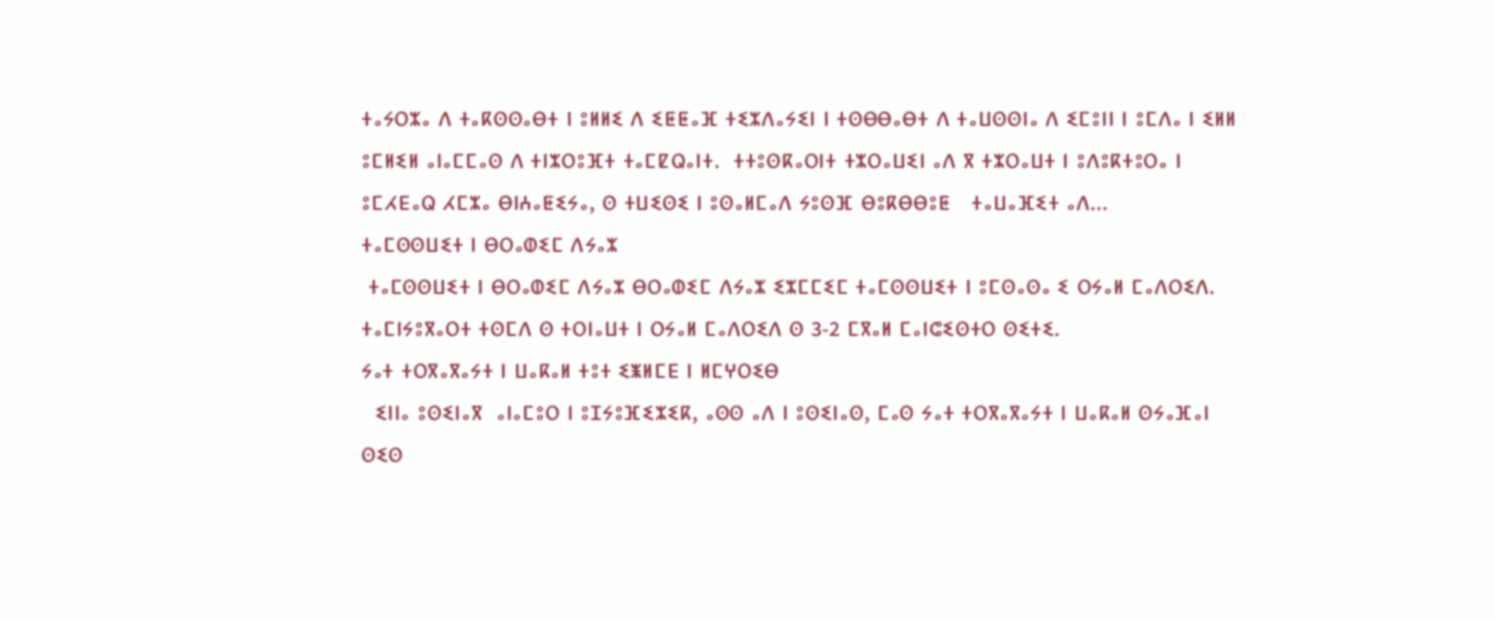ⵜⴰⵢⵔⵣⴰ ⴷ ⵜⴰⴽⵙⵙⴰⴱⵜ ⵏ ⵓⵍⵍⵉ ⴷ ⵉⵟⵟⴰⴼ ⵜⵉⵣⴷⴰⵢⵉⵏ ⵏ ⵜⵙⴱⴱⴰⴱⵜ ⴷ ⵜⴰⵡⵙⵙⵏⴰ ⴷ ⵉⵎⵓⵏⵏ ⵏ ⵓⵎⴷⴰ ⵏ ⵉⵍⵍ ⵓⵎⵍⵉⵍ ⴰⵏⴰⵎⵎⴰⵙ ⴷ ⵜⵏⵣⵔⵓⴼⵜ ⵜⴰⵎⵇⵕⴰⵏⵜ.  ⵜⵜⵓⵙⴽⴰⵔⵏⵜ ⵜⵣⵔⴰⵡⵉⵏ ⴰⴷ ⴳ ⵜⵣⵔⴰⵡⵜ ⵏ ⵓⴷⵓⴽⵜⵓⵔⴰ ⵏ ⵓⵎⵃⴹⴰⵕ ⵃⵎⵣⴰ ⴱⵏⵄⴰⵟⵉⵢⴰ, ⵙ ⵜⵡⵉⵙⵉ ⵏ ⵓⵙⴰⵍⵎⴰⴷ ⵢⵓⵙⴼ ⴱⵓⴽⴱⴱⵓⵟ   ⵜⴰⵡⴰⴼⵉⵜ ⴰⴷ...
ⵜⴰⵎⵙⵙⵡⵉⵜ ⵏ ⴱⵔⴰⵀⵉⵎ ⴷⵢⴰⵣ
 ⵜⴰⵎⵙⵙⵡⵉⵜ ⵏ ⴱⵔⴰⵀⵉⵎ ⴷⵢⴰⵣ ⴱⵔⴰⵀⵉⵎ ⴷⵢⴰⵣ ⵉⵣⵎⵎⵉⵎ ⵜⴰⵎⵙⵙⵡⵉⵜ ⵏ ⵓⵎⵙⴰⵙⴰ ⵉ ⵔⵢⴰⵍ ⵎⴰⴷⵔⵉⴷ. ⵜⴰⵎⵏⵢⵓⴳⴰⵔⵜ ⵜⵙⵎⴷ ⵙ ⵜⵔⵏⴰⵡⵜ ⵏ ⵔⵢⴰⵍ ⵎⴰⴷⵔⵉⴷ ⵙ 3-2 ⵎⴳⴰⵍ ⵎⴰⵏⵛⵉⵙⵜⵔ ⵙⵉⵜⵉ.
ⵢⴰⵜ ⵜⵔⴳⴰⴳⴰⵢⵜ ⵏ ⵡⴰⴽⴰⵍ ⵜⵓⵜ ⵉⵥⵍⵎⴹ ⵏ ⵍⵎⵖⵔⵉⴱ
  ⵉⵏⵏⴰ ⵓⵙⵉⵏⴰⴳ  ⴰⵏⴰⵎⵓⵔ ⵏ ⵓⵊⵢⵓⴼⵉⵣⵉⴽ, ⴰⵙⵙ ⴰⴷ ⵏ ⵓⵙⵉⵏⴰⵙ, ⵎⴰⵙ ⵢⴰⵜ ⵜⵔⴳⴰⴳⴰⵢⵜ ⵏ ⵡⴰⴽⴰⵍ ⵙⵢⴰⴼⴰⵏ ⵙⵉⵙ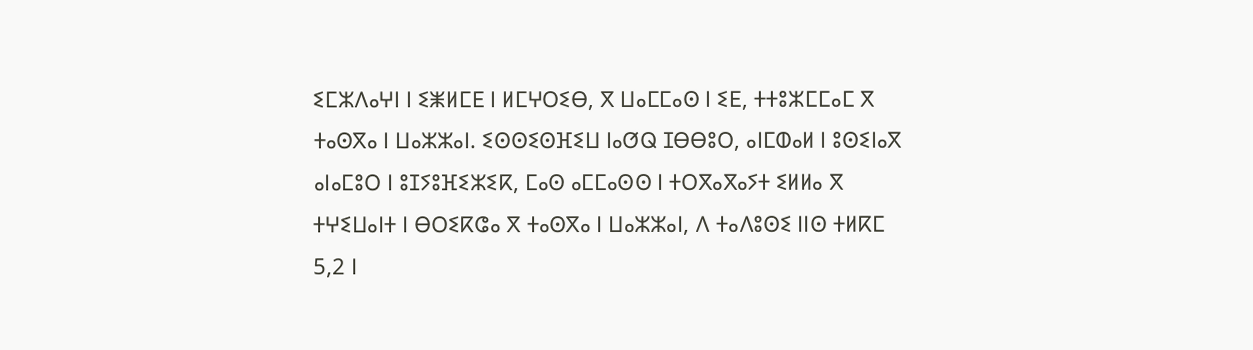ⵉⵎⵣⴷⴰⵖⵏ ⵏ ⵉⵥⵍⵎⴹ ⵏ ⵍⵎⵖⵔⵉⴱ, ⴳ ⵡⴰⵎⵎⴰⵙ ⵏ ⵉⴹ, ⵜⵜⵓⵣⵎⵎⴰⵎ ⴳ ⵜⴰⵙⴳⴰ ⵏ ⵡⴰⵣⵣⴰⵏ. ⵉⵙⵙⵉⵙⴼⵉⵡ ⵏⴰⵚⵕ ⵊⴱⴱⵓⵔ, ⴰⵏⵎⵀⴰⵍ ⵏ ⵓⵙⵉⵏⴰⴳ ⴰⵏⴰⵎⵓⵔ ⵏ ⵓⵊⵢⵓⴼⵉⵣⵉⴽ, ⵎⴰⵙ ⴰⵎⵎⴰⵙⵙ ⵏ ⵜⵔⴳⴰⴳⴰⵢⵜ ⵉⵍⵍⴰ ⴳ ⵜⵖⵉⵡⴰⵏⵜ ⵏ ⴱⵔⵉⴽⵛⴰ ⴳ ⵜⴰⵙⴳⴰ ⵏ ⵡⴰⵣⵣⴰⵏ, ⴷ ⵜⴰⴷⵓⵙⵉ ⵏⵏⵙ ⵜⵍⴽⵎ 5,2 ⵏ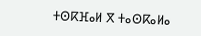ⵜⵙⴽⴼⴰⵍ ⴳ ⵜⴰⵙⴽⴰⵍⴰ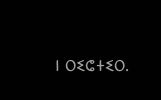ⵏ ⵔⵉⵛⵜⵉⵔ.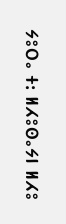ⵢⵓⵔⴰ ⵜ: ⵍⵃⵓⵙⴰⵢⵏ ⵍⵃⵓ